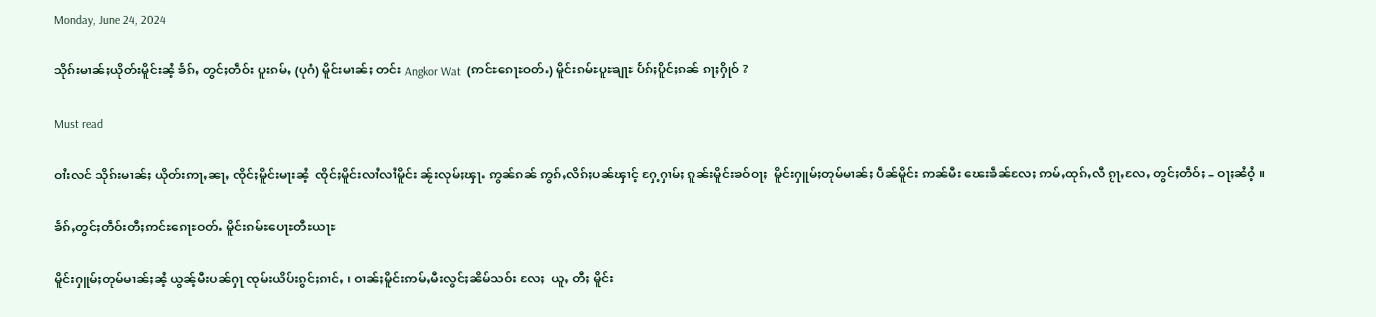Monday, June 24, 2024

သိုၵ်းမၢၼ်ႈယိုတ်းမိူင်းၼႆ့ ၶႅၵ်ႇ တွင်ႈတဵဝ်း ပူးၵမ်ႇ (ပုဂံ) မိူင်းမၢၼ်ႈ တင်း Angkor Wat  (ဢင်ႊၵေႃႊဝတ်ႉ) မိူင်းၵမ်ႊပူႊၶျႃႊ ပႅၵ်ႈပိူင်ႈၵၼ် ၵႃႈႁိုဝ် ?

Must read

ဝၢႆးလင် သိုၵ်းမၢၼ်ႈ ယိုတ်းဢႃႇၼႃႇ ၸိုင်ႈမိူင်းမႃးၼႆ့  ၸိုင်ႈမိူင်းလၢႆလၢႆမိူင်း ၼႂ်းလုမ်ႈၾႃႉ ဢွၼ်ၵၼ် ဢွၵ်ႇလိၵ်ႈပၼ်ၾၢင့် ႁႄ့ႁၢမ်ႈ ၵူၼ်းမိူင်းၶဝ်ဝႃႈ  မိူင်းႁူမ်ႈတုမ်မၢၼ်ႈ ပဵၼ်မိူင်း ဢၼ်မီး ၽေးၶဵၼ်လႄႈ ဢမ်ႇထုၵ်ႇလီ ၵႂႃႇလႄႇ တွင်ႈတဵဝ်ႈ – ဝႃႈၼႆဝႆ့ ။

ၶႅၵ်ႇတွင်ႈတဵဝ်းတီႈဢင်ႊၵေႃႊဝတ်ႉ မိူင်းၵမ်ႊပေႃႊတီႊယႃႊ

မိူင်းႁူမ်ႈတုမ်မၢၼ်ႈၼႆ့ ယွၼ့်မီးပၼ်ႁႃ ၸုမ်းယိပ်းၵွင်ႈၵၢင်ႇ ၊ ဝၢၼ်ႈမိူင်းဢမ်ႇမီးလွင်ႈၼိမ်သဝ်း လႄႈ  ယူႇ တီႈ မိူင်း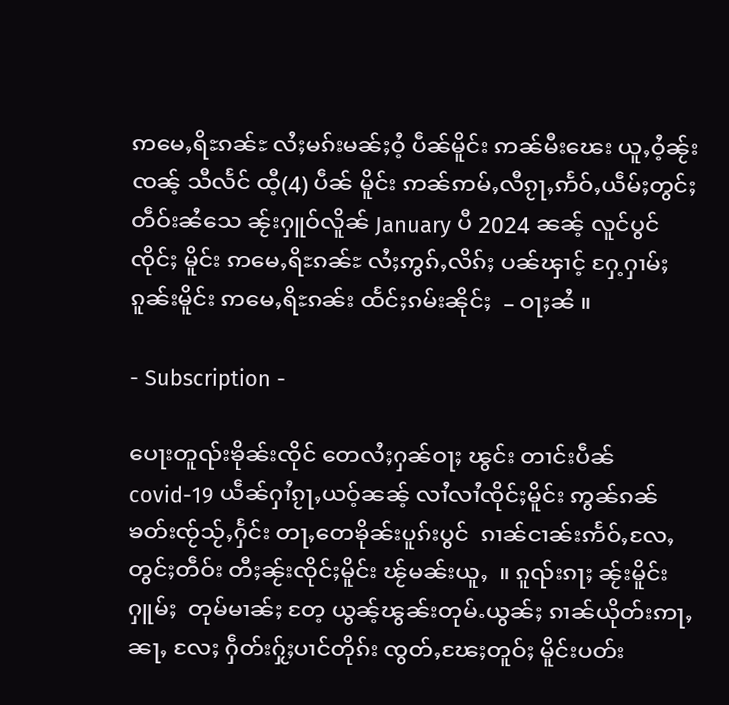ဢမေႇရိႊၵၼ်ႊ လႆႈမၵ်းမၼ်ႈဝႆ့ ပဵၼ်မိူင်း ဢၼ်မီးၽေး ယူႇဝႆ့ၼႂ်းၸၼ့် သီလႅင် ထီ့(4) ပဵၼ် မိူင်း ဢၼ်ဢမ်ႇလီၵႂႃႇဢႅဝ်ႇယဵမ်ႈတွင်ႈတဵဝ်းၼႆသေ ၼႂ်းႁူဝ်လိူၼ် January ပီ 2024 ၼၼ့် လူင်ပွင်ၸိုင်ႈ မိူင်း ဢမေႇရိႊၵၼ်ႊ လႆႈဢွၵ်ႇလိၵ်ႈ ပၼ်ၾၢင့် ႁႄ့ႁၢမ်ႈ ၵူၼ်းမိူင်း ဢမေႇရိႊၵၼ်း ထႅင်ႈၵမ်းၼိုင်ႈ  – ဝႃႈၼႆ ။

- Subscription -

ပေႃးတူၺ်းၶိုၼ်းၸိုင် တေလႆႈႁၼ်ဝႃႈ ၽွင်း တၢင်းပဵၼ် covid-19 ယဵၼ်ႁၢႆၵႂႃႇယဝ့်ၼၼ့် လၢႆလၢႆၸိုင်ႈမိူင်း ဢွၼ်ၵၼ် ၶတ်းၸႂ်သႂ်ႇႁႅင်း တႃႇတေၶိုၼ်းပူၵ်းပွင်  ၵၢၼ်ငၢၼ်းဢႅဝ်ႇလႄႇ တွင်ႈတဵဝ်း တီႈၼႂ်းၸိုင်ႈမိူင်း ၽႂ်မၼ်းယူႇ  ။ ၵူၺ်းၵႃႈ ၼႂ်းမိူင်းႁူမ်ႈ  တုမ်မၢၼ်ႈ တႄ့ ယွၼ့်ၽွၼ်းတုမ်ႉယွၼ်ႈ ၵၢၼ်ယိုတ်းဢႃႇၼႃႇ လႄႈ ႁဵတ်းႁႂ်ႈပၢင်တိုၵ်း ၸွတ်ႇၽႄႈတူဝ်ႈ မိူင်းပတ်း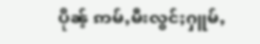ပိုၼ့် ဢမ်ႇမီးလွင်ႈႁူမ်ႇ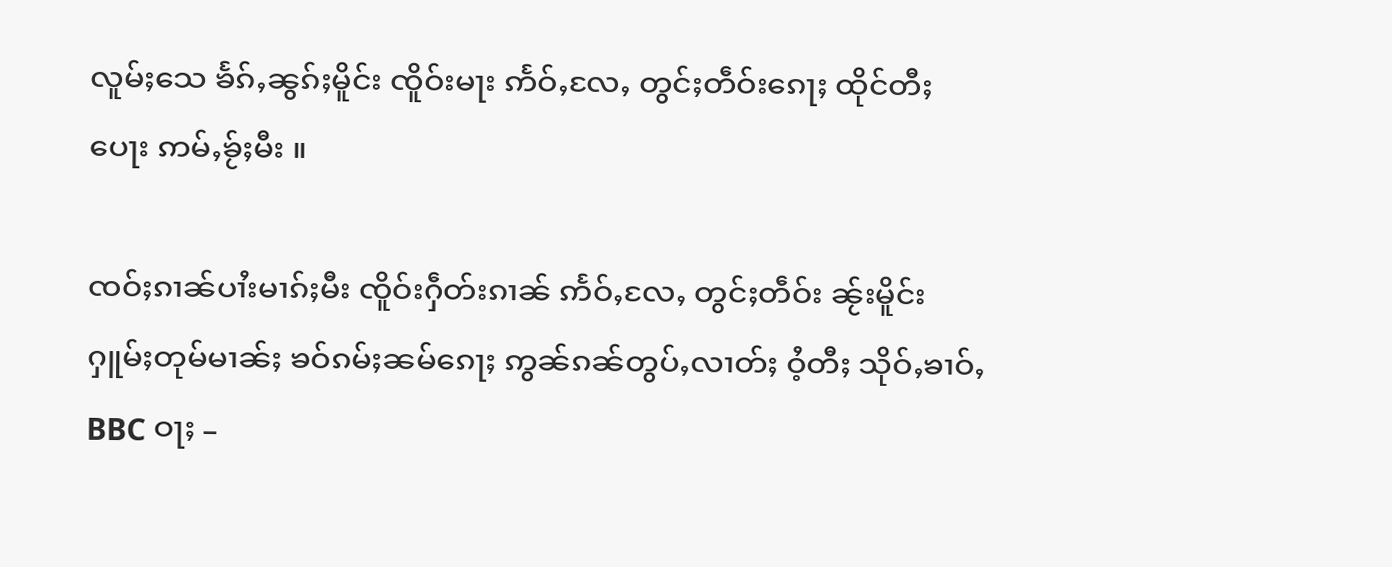လူမ်ႈသေ ၶႅၵ်ႇၼွၵ်ႈမိူင်း ၸိူဝ်းမႃး ဢႅဝ်ႇလႄႇ တွင်ႈတဵဝ်းၵေႃႈ ထိုင်တီႈပေႃး ဢမ်ႇၶႂ်ႈမီး ။

ၸဝ်ႈၵၢၼ်ပၢႆးမၢၵ်ႈမီး ၸိူဝ်းႁဵတ်းၵၢၼ် ဢႅဝ်ႇလႄႇ တွင်ႈတဵဝ်း ၼႂ်းမိူင်းႁူမ်ႈတုမ်မၢၼ်ႈ ၶဝ်ၵမ်ႈၼမ်ၵေႃႈ ဢွၼ်ၵၼ်တွပ်ႇလၢတ်ႈ ဝႆ့တီႈ သိုဝ်ႇၶၢဝ်ႇ BBC ဝႃႈ –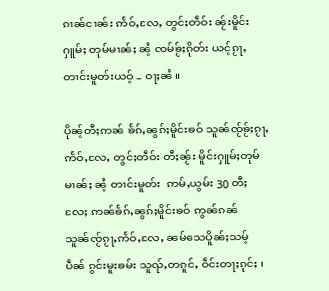ၵၢၼ်ငၢၼ်း ဢႅဝ်ႇလႄႇ တွင်ႈတဵဝ်း ၼႂ်းမိူင်း ႁူမ်ႈ တုမ်မၢၼ်ႈ ၼႆ့ ၸမ်ၶႂ်ႈၵိုတ်း ယင့်ၵႂႃႇ တၢင်းမူတ်းယဝ့် – ဝႃႈၼႆ ။

ပိုၼ့်တီႈဢၼ် ၶႅၵ်ႇၼွၵ်ႈမိူင်းၶဝ် သူၼ်ၸႂ်ၶႂ်ႈၵႂႃႇဢႅဝ်ႇလႄႇ တွင်ႈတဵဝ်း တီႈၼႂ်း မိူင်းႁူမ်ႈတုမ်မၢၼ်ႈ ၼႆ့ တၢင်းမူတ်း  ဢမ်ႇယွမ်း 30 တီႈ  လႄႈ ဢၼ်ၶႅၵ်ႇၼွၵ်ႈမိူင်းၶဝ် ဢွၼ်ၵၼ်သူၼ်ၸႂ်ၵႂႃႇဢႅဝ်ႇလႄႇ ၼမ်သေပိူၼ်ႈသမ့် ပဵၼ် ၵွင်းမူးၶမ်း သူၺ်ႇတၵူင်ႇ ဝဵင်းတႃႈၵုင်ႈ ၊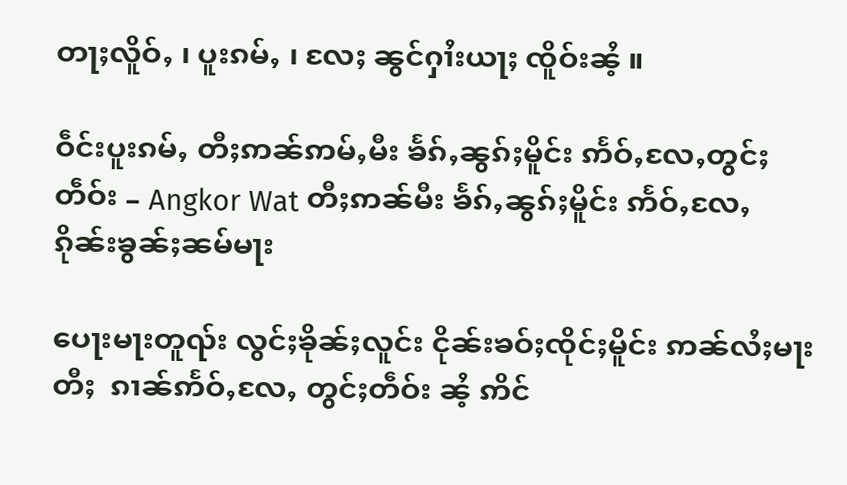တႃႈလိူဝ်ႇ ၊ ပူးၵမ်ႇ ၊ လႄႈ ၼွင်ႁၢႆးယႃႈ ၸိူဝ်းၼႆ့ ။

ဝဵင်းပူးၵမ်ႇ တီႈဢၼ်ဢမ်ႇမီး ၶႅၵ်ႇၼွၵ်ႈမိူင်း ဢႅဝ်ႇလႄႇတွင်ႈတဵဝ်း – Angkor Wat တီႈဢၼ်မီး ၶႅၵ်ႇၼွၵ်ႈမိူင်း ဢႅဝ်ႇလႄႇ ၵိုၼ်းၶွၼ်ႈၼမ်မႃး

ပေႃးမႃးတူၺ်း လွင်ႈၶိုၼ်ႈလူင်း ငိုၼ်းၶဝ်ႈၸိုင်ႈမိူင်း ဢၼ်လႆႈမႃးတီႈ  ၵၢၼ်ဢႅဝ်ႇလႄႇ တွင်ႈတဵဝ်း ၼႆ့ ဢိင်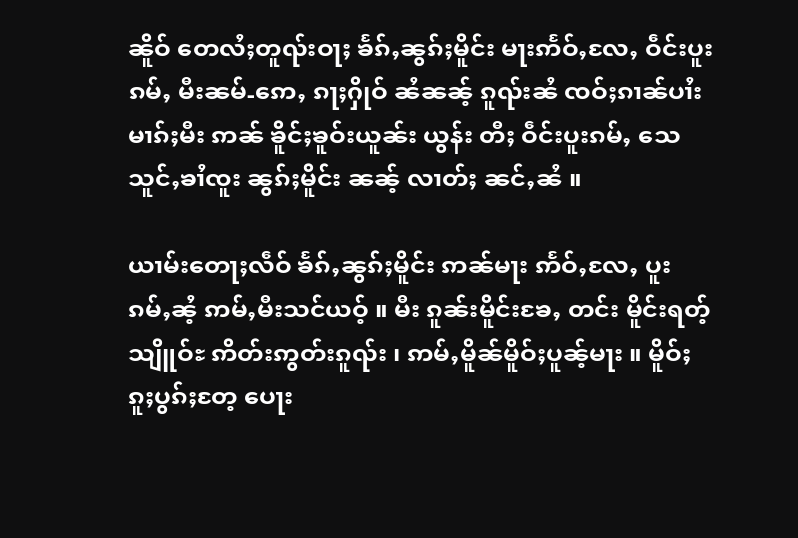ၼိူဝ် တေလႆႈတူၺ်းဝႃႈ ၶႅၵ်ႇၼွၵ်ႈမိူင်း မႃးဢႅဝ်ႇလႄႇ ဝဵင်းပူးၵမ်ႇ မီးၼမ်-ဢေႇ ၵႃႈႁိုဝ် ၼႆၼၼ့် ၵူၺ်းၼႆ ၸဝ်ႈၵၢၼ်ပၢႆးမၢၵ်ႈမီး ဢၼ် ၶိူင်ႈၶူဝ်းယူၼ်း ယွန်း တီႈ ဝဵင်းပူးၵမ်ႇ သေသူင်ႇၶၢႆၸူး ၼွၵ်ႈမိူင်း ၼၼ့် လၢတ်ႈ ၼင်ႇၼႆ ။

ယၢမ်းတေႃႈလဵဝ် ၶႅၵ်ႇၼွၵ်ႈမိူင်း ဢၼ်မႃး ဢႅဝ်ႇလႄႇ ပူးၵမ်ႇၼႆ့ ဢမ်ႇမီးသင်ယဝ့် ။ မီး ၵူၼ်းမိူင်းၶႄႇ တင်း မိူင်းရတ့်သျိူဝ်ႊ ဢိတ်းဢွတ်းၵူၺ်း ၊ ဢမ်ႇမိူၼ်မိူဝ်ႈပူၼ့်မႃး ။ မိူဝ်ႈၵူႈပွၵ်ႈတႄ့ ပေႃး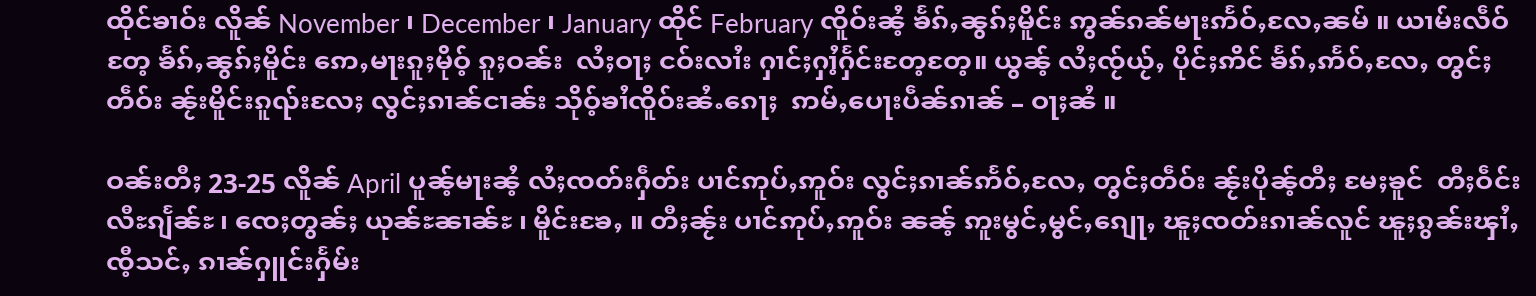ထိုင်ၶၢဝ်း လိူၼ် November ၊ December ၊ January ထိုင် February ၸိူဝ်းၼႆ့ ၶႅၵ်ႇၼွၵ်ႈမိူင်း ဢွၼ်ၵၼ်မႃးဢႅဝ်ႇလႄႇၼမ် ။ ယၢမ်းလဵဝ်တႄ့ ၶႅၵ်ႇၼွၵ်ႈမိူင်း ဢေႇမႃးၵူႈမိုဝ့် ၵူႈဝၼ်း  လႆႈဝႃႈ ငဝ်းလၢႆး ႁၢင်ႈႁၢႆ့ႁႅင်းတႄ့တႄ့။ ယွၼ့် လႆႈၸႂ်ယႂ်ႇ ပိုင်ႈဢိင် ၶႅၵ်ႇဢႅဝ်ႇလႄႇ တွင်ႈတဵဝ်း ၼႂ်းမိူင်းၵူၺ်းလႄႈ လွင်ႈၵၢၼ်ငၢၼ်း သိုဝ့်ၶၢႆၸိူဝ်းၼႆႉၵေႃႈ  ဢမ်ႇပေႃးပဵၼ်ၵၢၼ် – ဝႃႈၼႆ ။

ဝၼ်းတီႈ 23-25 လိူၼ် April ပူၼ့်မႃးၼႆ့ လႆႈၸတ်းႁဵတ်း ပၢင်ဢုပ်ႇဢူဝ်း လွင်ႈၵၢၼ်ဢႅဝ်ႇလႄႇ တွင်ႈတဵဝ်း ၼႂ်းပိုၼ့်တီႈ မႄႈၶူင်  တီႈဝဵင်း လီႊၵျႅၼ်ႊ ၊ ၸေႈတွၼ်ႈ ယုၼ်ႊၼၢၼ်ႊ ၊ မိူင်းၶႄႇ ။ တီႈၼႂ်း ပၢင်ဢုပ်ႇဢူဝ်း ၼၼ့် ဢူးမွင်ႇမွင်ႇၵျေႃႇ ၽူႈၸတ်းၵၢၼ်လူင် ၽူႈၵွၼ်းၾၢႆႇၸီ့သင်ႇ ၵၢၼ်ႁူင်းႁႅမ်း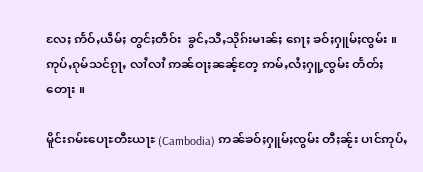လႄႈ ဢႅဝ်ႇယဵမ်ႈ တွင်ႈတဵဝ်း  ၶွင်ႇသီႇသိုၵ်းမၢၼ်ႈ ၵေႃႈ ၶဝ်ႈႁူမ်ႈၸွမ်း ။ ဢုပ်ႇၵုမ်သင်ၵႂႃႇ လၢႆလၢႆ ဢၼ်ဝႃႈၼၼ့်တႄ့ ဢမ်ႇလႆႈႁူ့ၸွမ်း တႅတ်ႈတေႃး ။

မိူင်းၵမ်ႊပေႃႊတီႊယႃႊ (Cambodia) ဢၼ်ၶဝ်ႈႁူမ်ႈၸွမ်း တီႈၼႂ်း ပၢင်ဢုပ်ႇ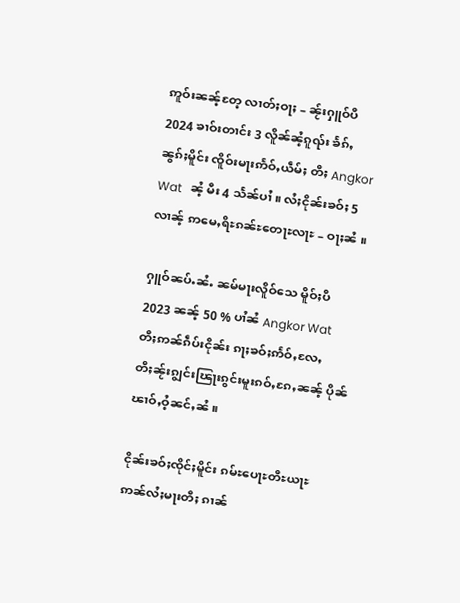ဢူဝ်းၼၼ့်တႄ့ လၢတ်ႈဝႃႈ – ၼႂ်းႁူဝ်ပီ 2024 ၶၢဝ်းတၢင်း 3 လိူၼ်ၼႆ့ၵူၺ်း ၶႅၵ်ႇၼွၵ်ႈမိူင်း ၸိူဝ်းမႃးဢႅဝ်ႇယဵမ်ႈ တီႈ Angkor Wat   ၼႆ့ မီး 4 သႅၼ်ပၢႆ ။ လႆႈငိုၼ်းၶဝ်ႈ 5 လၢၼ့် ဢမေႇရိႊၵၼ်ႊတေႃႊလႃႊ – ဝႃႈၼႆ ။

ႁူဝ်ၼပ်ႉၼႆႉ ၼမ်မႃးလိူဝ်သေ မိူဝ်ႈပီ 2023 ၼၼ့် 50 % ပၢႆၼႆ Angkor Wat  တီႈဢၼ်ၵဵပ်းငိုၼ်း ၵႃႈၶဝ်ႈဢႅဝ်ႇလႄႇ တီႈၼႂ်းၵျွင်းၽြႃးၵွင်းမူးၵဝ်ႇၵႄႇၼၼ့် ပိုၼ်ၽၢဝ်ႇဝႆ့ၼင်ႇၼႆ ။

ငိုၼ်းၶဝ်ႈၸိုင်ႈမိူင်း ၵမ်ႊပေႃႊတီႊယႃႊ ဢၼ်လႆႈမႃးတီႈ ၵၢၼ်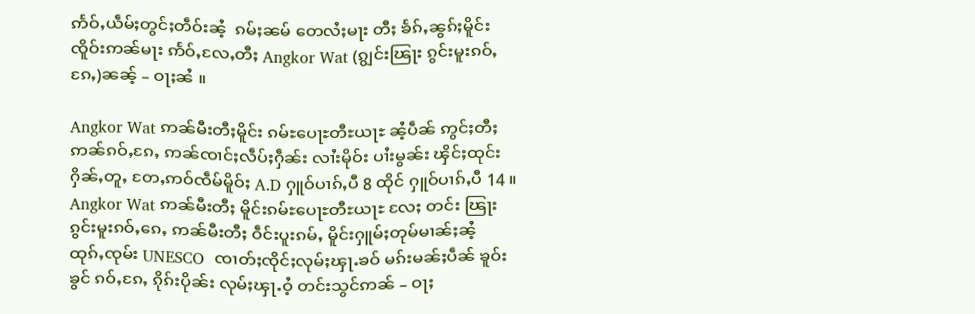ဢႅဝ်ႇယဵမ်ႈတွင်ႈတဵဝ်းၼႆ့  ၵမ်ႈၼမ် တေလႆႈမႃး တီႈ ၶႅၵ်ႇၼွၵ်ႈမိူင်းၸိူဝ်းဢၼ်မႃး ဢႅဝ်ႇလႄႇတီႈ Angkor Wat (ၵျွင်းၽြႃး ၵွင်းမူးၵဝ်ႇၵႄႇ)ၼၼ့် – ဝႃႈၼႆ ။

Angkor Wat ဢၼ်မီးတီႈမိူင်း ၵမ်ႊပေႃႊတီႊယႃႊ ၼႆ့ပဵၼ် ဢွင်ႈတီႈဢၼ်ၵဝ်ႇၵႄႇ ဢၼ်ၸၢင်ႈလဵပ်ႈႁဵၼ်း လၢႆးမိုဝ်း ပၢႆးမွၼ်း ၾိင်ႈထုင်းႁိၼ်ႇတူႇ တႄႇဢဝ်ၸဵမ်မိူဝ်ႈ A.D ႁူဝ်ပၢၵ်ႇပီ 8 ထိုင် ႁူဝ်ပၢၵ်ႇပီ 14 ။ Angkor Wat ဢၼ်မီးတီႈ မိူင်းၵမ်ႊပေႃႊတီႊယႃႊ လႄႈ တင်း ၽြႃးၵွင်းမူးၵဝ်ႇၵေႇ ဢၼ်မီးတီႈ ဝဵင်းပူးၵမ်ႇ မိူင်းႁူမ်ႈတုမ်မၢၼ်ႈၼႆ့  ထုၵ်ႇၸုမ်း UNESCO  ၸၢတ်ႈၸိုင်ႈလုမ်ႈၾႃႉၶဝ် မၵ်းမၼ်ႈပဵၼ် ၶူဝ်းၶွင် ၵဝ်ႇၵႄႇ ၵိုၵ်းပိုၼ်း လုမ်ႈၾႃႉဝႆ့ တင်းသွင်ဢၼ် – ဝႃႈ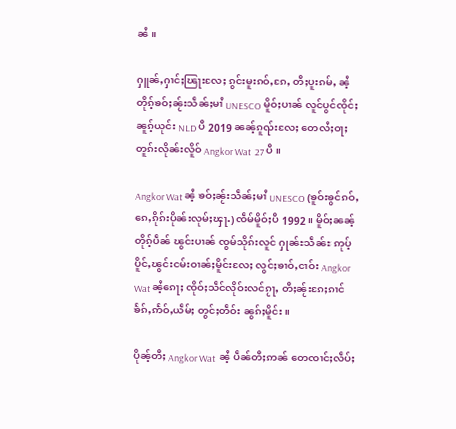ၼႆ ။

ႁူၼ်ႇႁၢင်ႈၽြႃးလႄႈ ၵွင်းမူးၵဝ်ႇၵႄႇ တီႈပူးၵမ်ႇ ၼႆ့ တိုၵ့်ၶဝ်ႈၼႂ်းသဵၼ်ႈမၢႆ UNESCO မိူဝ်ႈပၢၼ် လူင်ပွင်ၸိုင်ႈ ၼူၵ့်ယုင်း NLD ပီ 2019 ၼၼ့်ၵူၺ်းလႄႈ တေလႆႈဝႃႈ တူၵ်းလိုၼ်းလိူဝ် Angkor Wat  27 ပီ ။

Angkor Wat ၼႆ့ ၶဝ်ႈၼႂ်းသဵၼ်ႈမၢႆ UNESCO (ၶူဝ်းၶွင်ၵဝ်ႇၵေႇၵိုၵ်းပိုၼ်းလုမ်ႈၾႃႉ) ၸဵမ်မိူဝ်ႈပီ 1992။ မိူဝ်ႈၼၼ့် တိုၵ့်ပဵၼ် ၽွင်းပၢၼ် ၸွမ်သိုၵ်းလူင် ႁုၼ်ႊသဵၼ်ႊ ဢုပ့်ပိူင်ႇၽွင်းငမ်းဝၢၼ်ႈမိူင်းလႄႈ လွင်ႈၶၢဝ်ႇငၢဝ်း Angkor Wat ၼႆ့ၵေႃႈ ၸိုဝ်ႈသဵင်လိုဝ်းလင်ၵႂႃႇ တီႈၼႂ်းၵႄႈၵၢင် ၶႅၵ်ႇဢႅဝ်ႇယဵမ်ႈ တွင်ႈတဵဝ်း ၼွၵ်ႈမိူင်း ။

ပိုၼ့်တီႈ Angkor Wat  ၼႆ့ ပဵၼ်တီႈဢၼ် တေၸၢင်ႈလဵပ်ႈ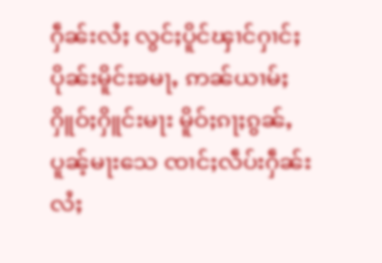ႁဵၼ်းလႆႈ လွင်ႈပိူင်ၾၢင်ႁၢင်ႈ ပိုၼ်းမိူင်းၶမႃႇ ဢၼ်ယၢမ်ႈႁိူဝ်ႈႁိူင်းမႃး မိူဝ်ႈၵႃႈၵွၼ်ႇပူၼ့်မႃးသေ ၸၢင်ႈလဵပ်းႁဵၼ်းလႆႈ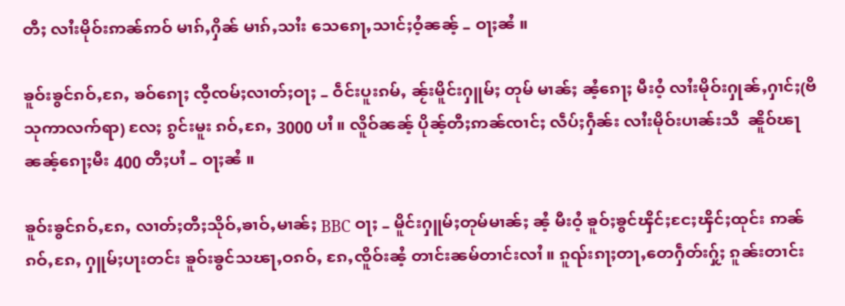တီႈ လၢႆးမိုဝ်းဢၼ်ဢဝ် မၢၵ်ႇႁိၼ် မၢၵ်ႇသၢႆး သေၵေႃႇသၢင်ႈဝႆ့ၼၼ့် – ဝႃႈၼႆ ။

ၶူဝ်းၶွင်ၵဝ်ႇၵႄႇ ၶဝ်ၵေႃႈ ၸီ့ၸမ်ႈလၢတ်ႈဝႃႈ – ဝဵင်းပူးၵမ်ႇ ၼႂ်းမိူင်းႁူမ်ႈ တုမ် မၢၼ်ႈ ၼႆ့ၵေႃႈ မီးဝႆ့ လၢႆးမိုဝ်းႁုၼ်ႇႁၢင်ႈ(ဗိသုကာလက်ရာ) လႄႈ ၵွင်းမူး ၵဝ်ႇၵႄႇ 3000 ပၢႆ ။ လိူဝ်ၼၼ့် ပိုၼ့်တီႈဢၼ်ၸၢင်ႈ လဵပ်ႈႁဵၼ်း လၢႆးမိုဝ်းပၢၼ်းသီ  ၼိူဝ်ၽႃ ၼၼ့်ၵေႃႈမီး 400 တီႈပၢႆ – ဝႃႈၼႆ ။

ၶူဝ်းၶွင်ၵဝ်ႇၵႄႇ လၢတ်ႈတီႈသိုဝ်ႇၶၢဝ်ႇမၢၼ်ႈ BBC ဝႃႈ – မိူင်းႁူမ်ႈတုမ်မၢၼ်ႈ ၼႆ့ မီးဝႆ့ ၶူဝ်ႈၶွင်ၾိင်ႈငႄႈၾိင်ႈထုင်း ဢၼ်ၵဝ်ႇၵႄႇ ႁူမ်ႈပႃးတင်း ၶူဝ်းၶွင်သၽႃႇဝၵဝ်ႇ ၵႄႇၸိူဝ်းၼႆ့ တၢင်းၼမ်တၢင်းလၢႆ ။ ၵူၺ်းၵႃႈတႃႇတေႁဵတ်းႁႂ်ႈ ၵူၼ်းတၢင်း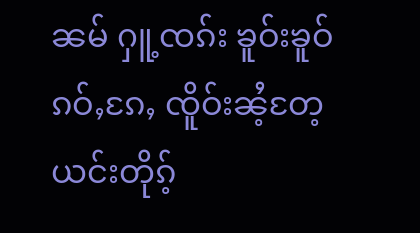ၼမ် ႁူ့ၸၵ်း ၶူဝ်းၶူဝ်ၵဝ်ႇၵႄႇ ၸိူဝ်းၼႆ့တႄ့  ယင်းတိုၵ့်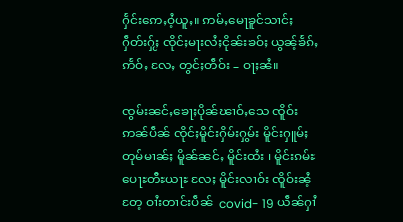ႁႅင်းဢေႇဝႆ့ယူႇ။ ဢမ်ႇမေႃၶူင်သၢင်ႈႁဵတ်းႁႂ်ႈ ၸိုင်ႈမႃးလႆႈငိုၼ်းၶဝ်ႈ ယွၼ့်ၶႅၵ်ႇဢႅဝ်ႇ လႄႇ တွင်ႈတဵဝ်း – ဝႃႈၼႆ။

ၸွမ်းၼင်ႇၶေႃႈပိုၼ်ၽၢဝ်ႇသေ ၸိူဝ်းဢၼ်ပဵၼ် ၸိုင်ႈမိူင်းႁိမ်းႁွမ်း မိူင်းႁူမ်ႈတုမ်မၢၼ်ႈ မိူၼ်ၼင်ႇ မိူင်းထႆး ၊ မိူင်းၵမ်ႊပေႃႊတီႊယႃႊ လႄႈ မိူင်းလၢဝ်း ၸိူဝ်းၼႆ့တႄ့ ဝၢႆးတၢင်းပဵၼ်  covid- 19 ယဵၼ်ႁၢႆ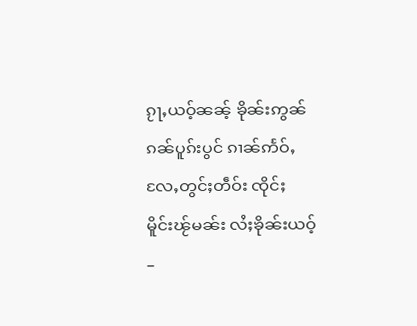ၵႂႃႇယဝ့်ၼၼ့် ၶိုၼ်းဢွၼ်ၵၼ်ပူၵ်းပွင် ၵၢၼ်ဢႅဝ်ႇလႄႇတွင်ႈတဵဝ်း ၸိုင်ႈမိူင်းၽႂ်မၼ်း လႆႈၶိုၼ်းယဝ့် –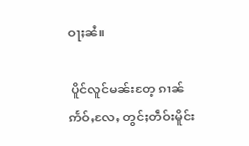ဝႃႈၼႆ။

 ပိူင်လူင်မၼ်းတႄ့ ၵၢၼ်ဢႅဝ်ႇလႄႇ တွင်ႈတဵဝ်းမိူင်း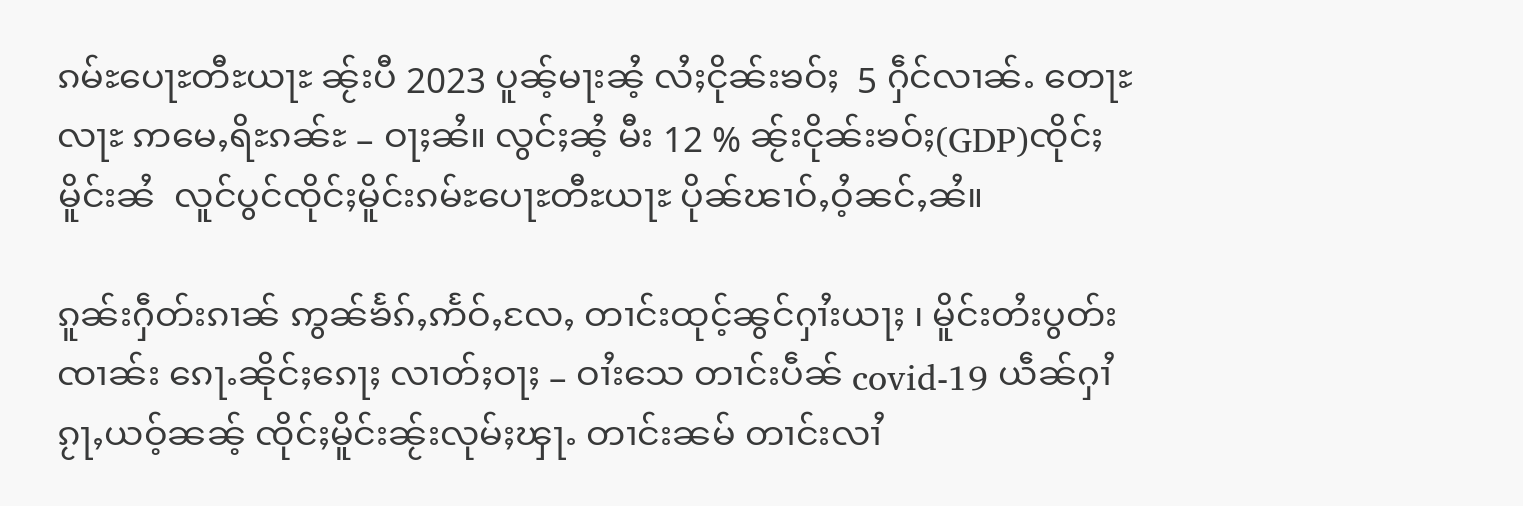ၵမ်ႊပေႃႊတီႊယႃႊ ၼႂ်းပီ 2023 ပူၼ့်မႃးၼႆ့ လႆႈငိုၼ်းၶဝ်ႈ  5 ႁဵင်လၢၼ်ႉ တေႃႊလႃႊ ဢမေႇရိႊၵၼ်ႊ – ဝႃႈၼႆ။ လွင်ႈၼႆ့ မီး 12 % ၼႂ်းငိုၼ်းၶဝ်ႈ(GDP)ၸိုင်ႈမိူင်းၼႆ  လူင်ပွင်ၸိုင်ႈမိူင်းၵမ်ႊပေႃႊတီႊယႃႊ ပိုၼ်ၽၢဝ်ႇဝႆ့ၼင်ႇၼႆ။

ၵူၼ်းႁဵတ်းၵၢၼ် ဢွၼ်ၶႅၵ်ႇဢႅဝ်ႇလႄႇ တၢင်းထုင့်ၼွင်ႁၢႆးယႃႈ ၊ မိူင်းတႆးပွတ်းၸၢၼ်း ၵေႃႉၼိုင်ႈၵေႃႈ လၢတ်ႈဝႃႈ – ဝၢႆးသေ တၢင်းပဵၼ် covid-19 ယဵၼ်ႁၢႆၵႂႃႇယဝ့်ၼၼ့် ၸိုင်ႈမိူင်းၼႂ်းလုမ်ႈၾႃႉ တၢင်းၼမ် တၢင်းလၢႆ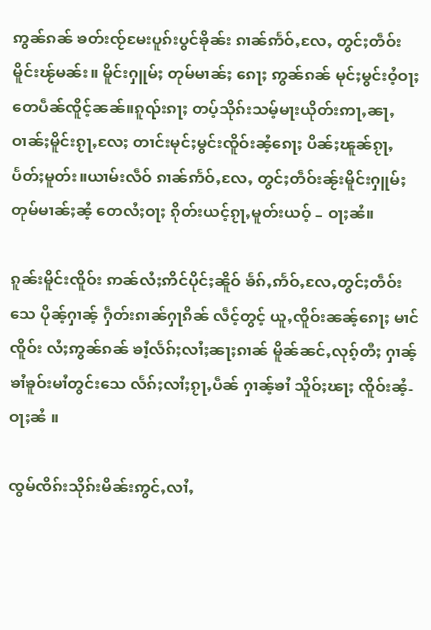ဢွၼ်ၵၼ် ၶတ်းၸႂ်မႄးပူၵ်းပွင်ၶိုၼ်း ၵၢၼ်ဢႅဝ်ႇလႄႇ တွင်ႈတဵဝ်း မိူင်းၽႂ်မၼ်း။ မိူင်းႁူမ်ႈ တုမ်မၢၼ်ႈ ၵေႃႈ ဢွၼ်ၵၼ် မုင်ႈမွင်းဝႆ့ဝႃႈ တေပဵၼ်ၸိူင့်ၼၼ်။ၵူၺ်းၵႃႈ တပ့်သိုၵ်းသမ့်မႃးယိုတ်းဢႃႇၼႃႇ ဝၢၼ်ႈမိူင်းၵႂႃႇလႄႈ တၢင်းမုင်ႈမွင်းၸိူဝ်းၼႆ့ၵေႃႈ ပိၼ်ႈၽူၼ်ၵႂႃႇပႅတ်ႈမူတ်း။ယၢမ်းလဵဝ် ၵၢၼ်ဢႅဝ်ႇလႄႇ တွင်ႈတဵဝ်းၼႂ်းမိူင်းႁူမ်ႈ တုမ်မၢၼ်ႈၼႆ့ တေလႆႈဝႃႈ ၵိုတ်းယင့်ၵႂႃႇမူတ်းယဝ့် – ဝႃႈၼႆ။

ၵူၼ်းမိူင်းၸိူဝ်း ဢၼ်လႆႈဢိင်ပိုင်ႈၼိူဝ် ၶႅၵ်ႇဢႅဝ်ႇလႄႇတွင်ႈတဵဝ်းသေ ပိုၼ့်ႁၢၼ့် ႁဵတ်းၵၢၼ်ႁႃၵိၼ် လဵင့်တွင့် ယူႇၸိူဝ်းၼၼ့်ၵေႃႈ မၢင်ၸိူဝ်း လႆႈဢွၼ်ၵၼ် ၶၢႆ့လႅၵ်ႈလၢႆႈၼႃႈၵၢၼ် မိူၼ်ၼင်ႇလုၵ့်တီႈ ႁၢၼ့်ၶၢႆၶူဝ်းမၢႆတွင်းသေ လႅၵ်ႈလၢႆႈၵႂႃႇပဵၼ် ႁၢၼ့်ၶၢႆ သိူဝ်ႈၽႃႈ ၸိူဝ်းၼႆ့- ဝႃႈၼႆ ။

ၸွမ်ၸိၵ်းသိုၵ်းမိၼ်းဢွင်ႇလၢႆႇ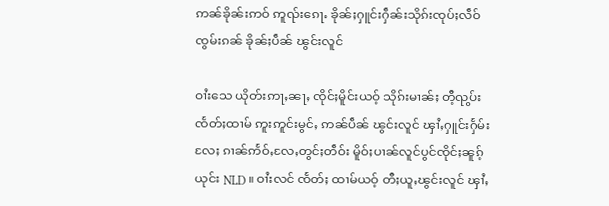ဢၼ်ၶိုၼ်းဢဝ် ဢူၺ်းၵေႃႉ ၶိုၼ်ႈႁူင်းႁဵၼ်းသိုၵ်းၸုပ်ႈလဵဝ်ၸွမ်းၵၼ် ၶိုၼ်ႈပဵၼ် ၽွင်းလူင်

ဝၢႆးသေ ယိုတ်းဢႃႇၼႃႇ ၸိုင်ႈမိူင်းယဝ့် သိုၵ်းမၢၼ်ႈ တီ့ၺွပ်းၸႅတ်ႈထၢမ် ဢူးဢူင်းမွင်ႇ ဢၼ်ပဵၼ် ၽွင်းလူင် ၾၢႆႇႁူင်းႁႅမ်း လႄႈ ၵၢၼ်ဢႅဝ်ႇလႄႇတွင်ႈတဵဝ်း မိူဝ်ႈပၢၼ်လူင်ပွင်ၸိုင်ႈၼူၵ့်ယုင်း NLD ။ ဝၢႆးလင် ၸႅတ်ႈ ထၢမ်ယဝ့် တီႈယူႇၽွင်းလူင် ၾၢႆႇ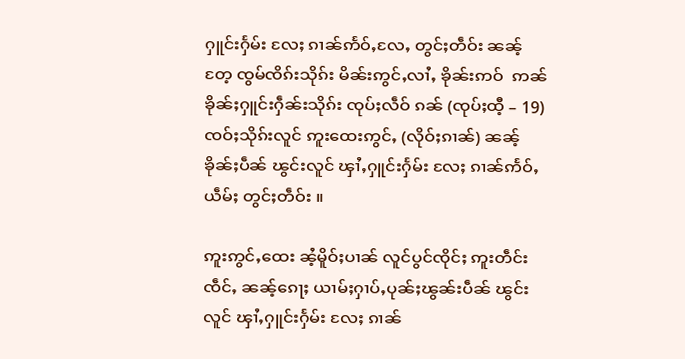ႁူင်းႁႅမ်း လႄႈ ၵၢၼ်ဢႅဝ်ႇလႄႇ တွင်ႈတဵဝ်း ၼၼ့်တႄ့ ၸွမ်ၸိၵ်းသိုၵ်း မိၼ်းဢွင်ႇလၢႆႇ ၶိုၼ်းဢဝ်  ဢၼ်ၶိုၼ်ႈႁူင်းႁဵၼ်းသိုၵ်း ၸုပ်ႈလဵဝ် ၵၼ် (ၸုပ်ႈထီ့ – 19) ၸဝ်ႈသိုၵ်းလူင် ဢူးထေးဢွင်ႇ (လိုဝ်ႈၵၢၼ်) ၼၼ့် ၶိုၼ်ႈပဵၼ် ၽွင်းလူင် ၾၢႆႇႁူင်းႁႅမ်း လႄႈ ၵၢၼ်ဢႅဝ်ႇယဵမ်ႈ တွင်ႈတဵဝ်း ။

ဢူးဢွင်ႇထေး ၼႆ့မိူဝ်ႈပၢၼ် လူင်ပွင်ၸိုင်ႈ ဢူးတဵင်းၸဵင်ႇ ၼၼ့်ၵေႃႈ ယၢမ်ႈႁၢပ်ႇပုၼ်ႈၽွၼ်းပဵၼ် ၽွင်း လူင် ၾၢႆႇႁူင်းႁႅမ်း လႄႈ ၵၢၼ်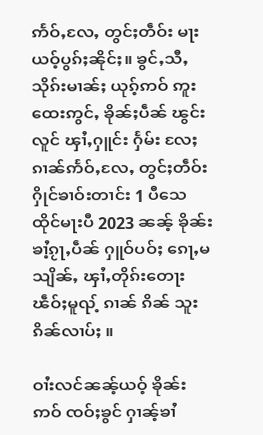ဢႅဝ်ႇလႄႇ တွင်ႈတဵဝ်း မႃးယဝ့်ပွၵ်ႈၼိုင်ႈ။ ၶွင်ႇသီႇသိုၵ်းမၢၼ်ႈ ယုၵ့်ဢဝ် ဢူး ထေးဢွင်ႇ ၶိုၼ်ႈပဵၼ် ၽွင်းလူင် ၾၢႆႇႁူင်း ႁႅမ်း လႄႈ ၵၢၼ်ဢႅဝ်ႇလႄႇ တွင်ႈတဵဝ်း  ႁိုင်ၶၢဝ်းတၢင်း 1 ပီသေ ထိုင်မႃးပီ 2023 ၼၼ့် ၶိုၼ်းၶၢႆ့ၵႂႃႇပဵၼ် ႁူဝ်ပဝ်ႈ ၵေႃႇမသျိၼ်ႇ ၾၢႆႇတိုၵ်းတေႃးၽဵဝ်ႈမူၺ့် ၵၢၼ် ၵိၼ် သူး ၵိၼ်လၢပ်ႈ ။

ဝၢႆးလင်ၼၼ့်ယဝ့် ၶိုၼ်းဢဝ် ၸဝ်ႈၶွင် ႁၢၼ့်ၶၢႆ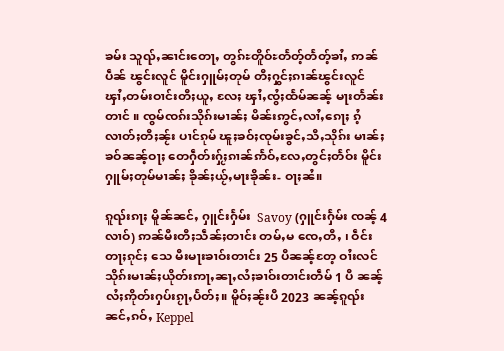ၶမ်း သူၺ်ႇၼၢင်းတေႃႇ တွၵ်ႊတိူဝ်ႊတႅတ့်တႅတ့်ၶၢႆႇ ဢၼ်ပဵၼ် ၽွင်းလူင် မိူင်းႁူမ်ႈတုမ် တီႈႁွင်ႈၵၢၼ်ၽွင်းလူင် ၾၢႆႇတမ်းဝၢင်းတီႈယူႇ လႄႈ ၾၢႆႇၸွႆႈထႅမ်ၼၼ့် မႃးတႅၼ်း တၢင် ။ ၸွမ်ၸၵ်းသိုၵ်းမၢၼ်ႈ မိၼ်းဢွင်ႇလၢႆႇၵေႃႈ ၵႆ့လၢတ်ႈတီႈၼႂ်း ပၢင်ၵုမ် ၽူႈၶဝ်ႈၸုမ်းၶွင်ႇသီႇသိုၵ်း မၢၼ်ႈၶဝ်ၼၼ့်ဝႃႈ တေႁဵတ်းႁႂ်ႈၵၢၼ်ဢႅဝ်ႇလႄႇတွင်ႈတႅဝ်း မိူင်းႁူမ်ႈတုမ်မၢၼ်ႈ ၶိုၼ်ႈယႂ်ႇမႃးၶိုၼ်း- ဝႃႈၼႆ။

ၵူၺ်းၵႃႈ မိူၼ်ၼင်ႇ ႁူင်းႁႅမ်း  Savoy (ႁူင်းႁႅမ်း ၸၼ့် 4 လၢဝ်) ဢၼ်မီးတီႈသဵၼ်ႈတၢင်း တမ်ႇမ ၸေႇတီႇ ၊ ဝဵင်းတႃႈၵုင်ႈ သေ မီးမႃးၶၢဝ်းတၢင်း 25 ပီၼၼ့်တႄ့ ဝၢႆးလင် သိုၵ်းမၢၼ်ႈယိုတ်းဢႃႇၼႃႇလႆႈၶၢဝ်းတၢင်းတဵမ် 1 ပီ ၼၼ့်လႆႈဢိုတ်းႁပ်းၵႂႃႇပႅတ်ႈ။ မိူဝ်ႈၼႂ်းပီ 2023 ၼၼ့်ၵူၺ်းၼင်ႇၵဝ်ႇ Keppel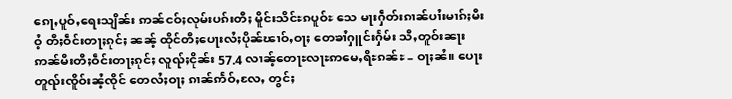ၵေႃႇပူဝ်ႇရေးသျိၼ်း ဢၼ်ငဝ်ႈလုမ်းပၵ်းတီႈ မိူင်းသိင်ႊၵပူဝ်ႊ သေ မႃးႁဵတ်းၵၢၼ်ပၢႆးမၢၵ်ႈမီးဝႆ့ တီႈဝဵင်းတႃႈၵုင်ႈ ၼၼ့် ထိုင်တီႈပေႃးလႆႈပိုၼ်ၽၢဝ်ႇဝႃႈ တေၶၢႆႁူင်းႁႅမ်း သီႇတူဝ်းၼႃး ဢၼ်မီးတီႈဝဵင်းတႃႈၵုင်ႈ လူၺ်ႈငိုၼ်း 57.4 လၢၼ့်တေႃႊလႃႊဢမေႇရိႊၵၼ်ႊ – ဝႃႈၼႆ။ ပေႃးတူၺ်းၸိူဝ်းၼႆ့ၸိုင် တေလႆႈဝႃႈ ၵၢၼ်ဢႅဝ်ႇလႄႇ တွင်ႈ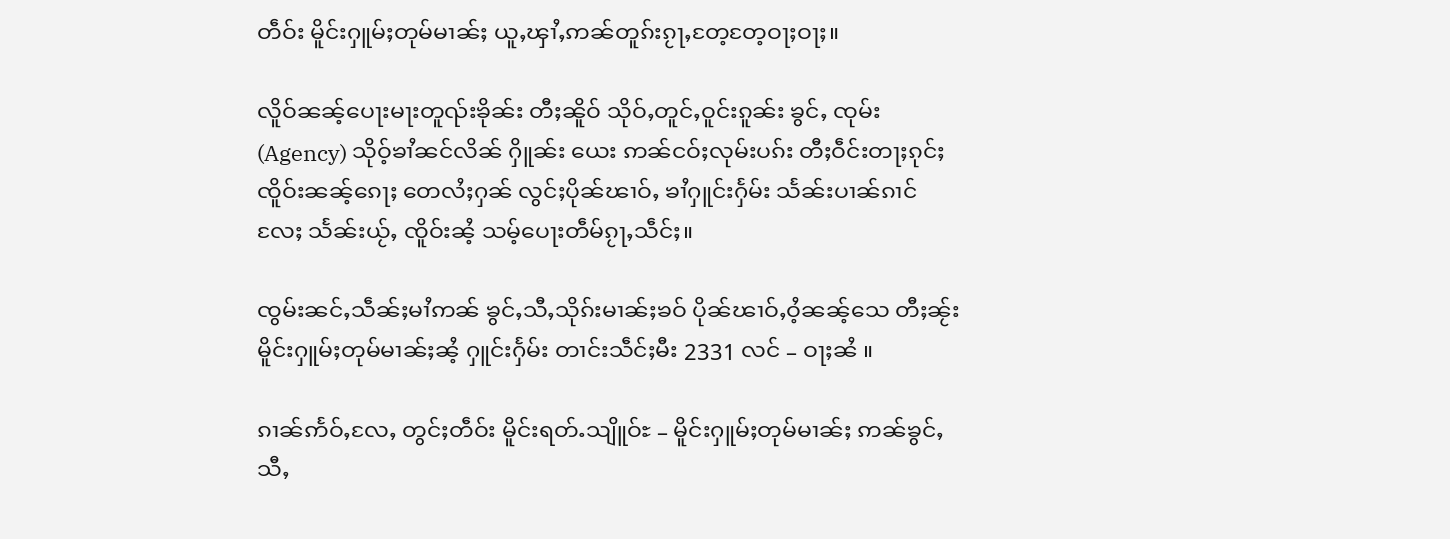တဵဝ်း မိူင်းႁူမ်ႈတုမ်မၢၼ်ႈ ယူႇၾၢႆႇဢၼ်တူၵ်းၵႂႃႇတႄ့တႄ့ဝႃႈဝႃႈ။

လိူဝ်ၼၼ့်ပေႃးမႃးတူၺ်းၶိုၼ်း တီႈၼိူဝ် သိုဝ်ႇတူင်ႇဝူင်းၵူၼ်း ၶွင်ႇ ၸုမ်း(Agency) သိုဝ့်ၶၢႆၼင်လိၼ် ႁိူၼ်း ယေး ဢၼ်ငဝ်ႈလုမ်းပၵ်း တီႈဝဵင်းတႃႈၵုင်ႈ ၸိူဝ်းၼၼ့်ၵေႃႈ တေလႆႈႁၼ် လွင်ႈပိုၼ်ၽၢဝ်ႇ ၶၢႆႁူင်းႁႅမ်း သႅၼ်းပၢၼ်ၵၢင် လႄႈ သႅၼ်းယႂ်ႇ ၸိူဝ်းၼႆ့ သမ့်ပေႃးတဵမ်ၵႂႃႇသဵင်ႈ။

ၸွမ်းၼင်ႇသဵၼ်ႈမၢႆဢၼ် ၶွင်ႇသီႇသိုၵ်းမၢၼ်ႈၶဝ် ပိုၼ်ၽၢဝ်ႇဝႆ့ၼၼ့်သေ တီႈၼႂ်းမိူင်းႁူမ်ႈတုမ်မၢၼ်ႈၼႆ့ ႁူင်းႁႅမ်း တၢင်းသဵင်ႈမီး 2331 လင် – ဝႃႈၼႆ ။

ၵၢၼ်ဢႅဝ်ႇလႄႇ တွင်ႈတဵဝ်း မိူင်းရတ်ႉသျိူဝ်ႊ – မိူင်းႁူမ်ႈတုမ်မၢၼ်ႈ ဢၼ်ၶွင်ႇသီႇ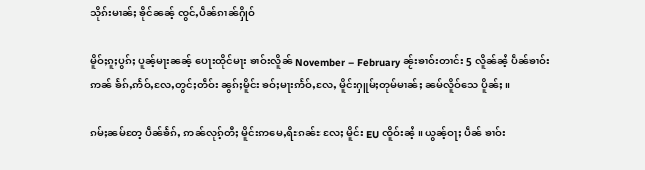သိုၵ်းမၢၼ်ႈ ၶိုင်ၼၼ့် ၸွင်ႇပဵၼ်ၵၢၼ်ႁိုဝ်

မိူဝ်ႈၵူႈပွၵ်ႈ ပူၼ့်မႃးၼၼ့် ပေႃးထိုင်မႃး ၶၢဝ်းလိူၼ် November – February ၼႂ်းၶၢဝ်းတၢင်း 5 လိူၼ်ၼႆ့ ပဵၼ်ၶၢဝ်းဢၼ် ၶႅၵ်ႇဢႅဝ်ႇလႄႇတွင်ႈတဵဝ်း ၼွၵ်ႈမိူင်း ၶဝ်ႈမႃးဢႅဝ်ႇလႄႇ မိူင်းႁူမ်ႈတုမ်မၢၼ်ႈ ၼမ်လိူဝ်သေ ပိူၼ်ႈ ။

ၵမ်ႈၼမ်တႄ့ ပဵၼ်ၶႅၵ်ႇ ဢၼ်လုၵ့်တီႈ မိူင်းဢမေႇရိႊၵၼ်ႊ လႄႈ မိူင်း EU ၸိူဝ်းၼႆ့ ။ ယွၼ့်ဝႃႈ ပဵၼ် ၶၢဝ်း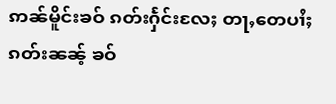ဢၼ်မိူင်းၶဝ် ၵတ်းႁႅင်းလႄႈ တႃႇတေပၢႆႈၵတ်းၼၼ့် ၶဝ်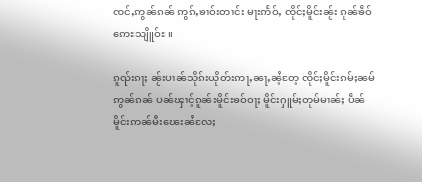ၸင်ႇဢွၼ်ၵၼ် ဢွၵ်ႇၶၢဝ်းတၢင်း မႃးဢႅဝ်ႇ ၸိုင်ႈမိူင်းၼႂ်း ၵုၼ်ၶဵဝ် ဢေႊသျိူဝ်ႊ ။

ၵူၺ်းၵႃႈ ၼႂ်းပၢၼ်သိုၵ်းယိုတ်းဢႃႇၼႃႇၼႆ့တႄ့ ၸိုင်ႈမိူင်းၵမ်ႈၼမ်ဢွၼ်ၵၼ် ပၼ်ၾၢင့်ၵူၼ်းမိူင်းၶဝ်ဝႃႈ မိူင်းႁူမ်ႈတုမ်မၢၼ်ႈ ပဵၼ်မိူင်းဢၼ်မီးၽေးၼႆလႄႈ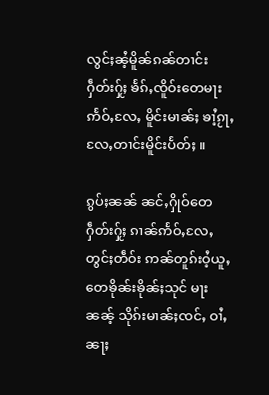လွင်ႈၼႆ့မိူၼ်ၵၼ်တၢင်း ႁဵတ်းႁႂ်ႈ ၶႅၵ်ႇၸိူဝ်းတေမႃး ဢႅဝ်ႇလႄႇ မိူင်းမၢၼ်ႈ ၶၢႆ့ၵႂႃႇ လႄႇတၢင်းမိူင်းပႅတ်ႈ ။

ၵွပ်ႈၼၼ် ၼင်ႇႁိုဝ်တေႁဵတ်းႁႂ်ႈ ၵၢၼ်ဢႅဝ်ႇလႄႇတွင်ႈတဵဝ်း ဢၼ်တူၵ်းဝႆ့ယူႇ တေၶိုၼ်းၶိုၼ်ႈသုင် မႃးၼၼ့် သိုၵ်းမၢၼ်ႈၸင်ႇ ဝၢႆႇၼႃႈ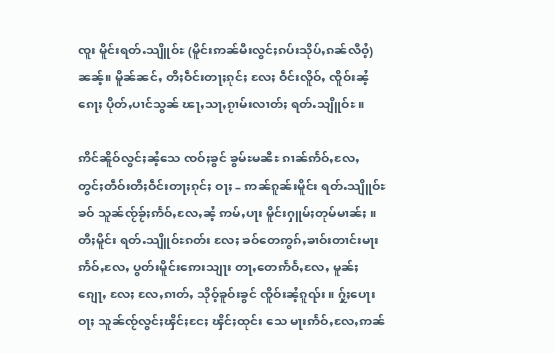ၸူး မိူင်းရတ်ႉသျိူဝ်ႊ (မိူင်းဢၼ်မီးလွင်ႈၵပ်းသိုပ်ႇၵၼ်လီဝႆ့)ၼၼ့်။ မိူၼ်ၼင်ႇ တီႈဝဵင်းတႃႈၵုင်ႈ လႄႈ ဝဵင်းလိူဝ်ႇ ၸိူဝ်းၼႆ့ၵေႃႈ ပိုတ်ႇပၢင်သွၼ် ၽႃႇသႃႇၵႂၢမ်းလၢတ်ႈ ရတ်ႉသျိူဝ်ႊ ။

ဢိင်ၼိူဝ်လွင်ႈၼႆ့သေ ၸဝ်ႈၶွင် ၶွမ်ႊမၼီႊ ၵၢၼ်ဢႅဝ်ႇလႄႇ တွင်ႈတဵဝ်းတီႈဝဵင်းတႃႈၵုင်ႈ ဝႃႈ – ဢၼ်ၵူၼ်းမိူင်း ရတ်ႉသျိူဝ်ႊၶဝ် သူၼ်ၸႂ်ၶႂ်ႈဢႅဝ်ႇလႄႇၼႆ့ ဢမ်ႇပႃး မိူင်းႁူမ်ႈတုမ်မၢၼ်ႈ ။ တီႈမိူင်း ရတ်ႉသျိူဝ်ႊၵတ်း လႄႈ ၶဝ်တေဢွၵ်ႇၶၢဝ်းတၢင်းမႃးဢႅဝ်ႇလႄႇ ပွတ်းမိူင်းဢေးသျႃး တႃႇတေဢႅဝႅႇလႄႇ မူၼ်ႈၵျေႃႇ လႄႈ လႄႇၵၢတ်ႇ သိုဝ့်ၶူဝ်းၶွင် ၸိူဝ်းၼႆ့ၵူၺ်း ။ ႁႂ်ႈပေႃးဝႃႈ သူၼ်ၸႂ်လွင်ႈၾိင်ႈငႄႈ ၾိင်ႈထုင်း သေ မႃးဢႅဝ်ႇလႄႇဢၼ်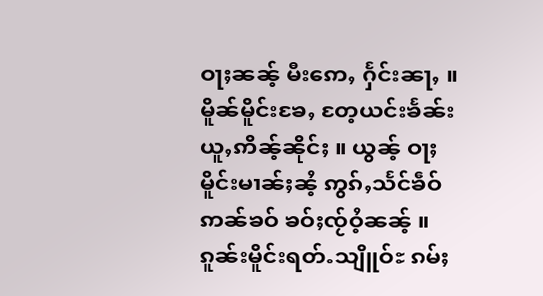ဝႃႈၼၼ့် မီးဢေႇ ႁႅင်းၼႃႇ ။ မိူၼ်မိူင်းၶႄႇ တႄ့ယင်းၶႅၼ်း ယူႇဢိၼ့်ၼိုင်ႈ ။ ယွၼ့် ဝႃႈ မိူင်းမၢၼ်ႈၼႆ့ ဢွၵ်ႇသႅင်ၶဵဝ် ဢၼ်ၶဝ် ၶဝ်ႈၸႂ်ဝႆ့ၼၼ့် ။ ၵူၼ်းမိူင်းရတ်ႉသျိူဝ်ႊ ၵမ်ႈ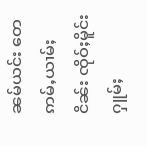ၼမ်ယင်း တေ ဢမ်ႇယၢမ်ႈငိၼ်း ၸိုဝ်ႈမိူင်းႁူမ်ႈ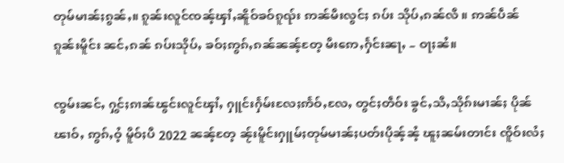တုမ်မၢၼ်ႈၵွၼ်ႇ။ ၵူၼ်းလူင်ၸၼ့်ၾၢႆႇၼိူဝ်ၶဝ်ၵူၺ်း ဢၼ်မီးလွင်ႈ ၵပ်း သိုပ်ႇၵၼ်လီ ။ ဢၼ်ပဵၼ် ၵူၼ်းမိူင်း ၼင်ႇၵၼ် ၵပ်းသိုပ်ႇ ၶဝ်ႈဢွၵ်ႇၵၼ်ၼၼ့်တႄ့ မီးဢေႇႁႅင်းၼႃႇ – ဝႃႈၼႆ။

ၸွမ်းၼင်ႇ ႁွင်ႈၵၢၼ်ၽွင်းလူင်ၾၢႆႇ ႁူင်းႁႅမ်းလႄႈဢႅဝ်ႇလႄႇ တွင်ႈတဵဝ်း ၶွင်ႇသီႇသိုၵ်းမၢၼ်ႈ ပိုၼ်ၽၢဝ်ႇ ဢွၵ်ႇဝႆ့ မိူဝ်ႈပီ 2022 ၼၼ့်တႄ့ ၼႂ်းမိူင်းႁူမ်ႈတုမ်မၢၼ်ႈပတ်းပိုၼ့်ၼႆ့ ၽူႈၼမ်းတၢင်း ၸိူဝ်းလႆႈ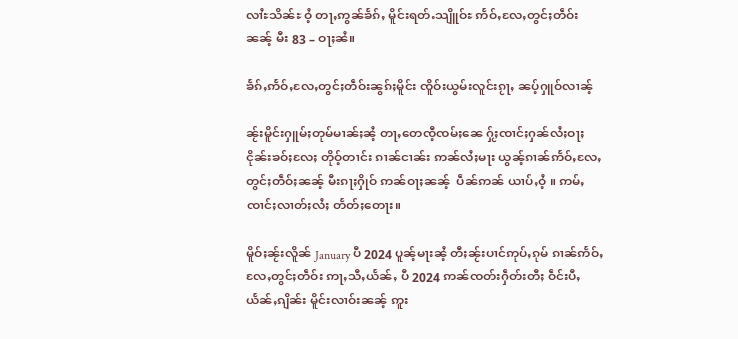လၢႆႊသိၼ်ႊ ဝႆ့ တႃႇဢွၼ်ၶႅၵ်ႇ မိူင်းရတ်ႉသျိူဝ်ႊ ဢႅဝ်ႇလႄႇတွင်ႈတဵဝ်းၼၼ့် မီး 83 – ဝႃႈၼႆ။

ၶႅၵ်ႇဢႅဝ်ႇလႄႇတွင်ႈတဵဝ်းၼွၵ်ႈမိူင်း ၸိူဝ်းယွမ်းလူင်းၵႂႃႇ ၼပ့်ႁူဝ်လၢၼ့်

ၼႂ်းမိူင်းႁူမ်ႈတုမ်မၢၼ်ႈၼႆ့ တႃႇတေၸီ့ၸမ်ႈၼေ ႁႂ်ႈၸၢင်ႈႁၼ်လႆႈဝႃႈ ငိုၼ်းၶဝ်ႈလႄႈ တိုဝ့်တၢင်း ၵၢၼ်ငၢၼ်း ဢၼ်လႆႈမႃး ယွၼ့်ၵၢၼ်ဢႅဝ်ႇလႄႇတွင်ႈတဵဝ်ႈၼၼ့် မီးၵႃႈႁိုဝ် ဢၼ်ဝႃႈၼၼ့်  ပဵၼ်ဢၼ် ယၢပ်ႇဝႆ့ ။ ဢမ်ႇၸၢင်ႈလၢတ်ႈလႆႈ တႅတ်ႈတေႃး။

မိူဝ်ႈၼႂ်းလိူၼ် January ပီ 2024 ပူၼ့်မႃးၼႆ့ တီႈၼႂ်းပၢင်ဢုပ်ႇၵုမ် ၵၢၼ်ဢႅဝ်ႇ လႄႇတွင်ႈတဵဝ်း ဢႃႇသီႇယႅၼ်ႇ ပီ 2024 ဢၼ်ၸတ်းႁဵတ်းတီႈ ဝဵင်းပီႇယႅၼ်ႇၵျိၼ်း မိူင်းလၢဝ်းၼၼ့် ဢူး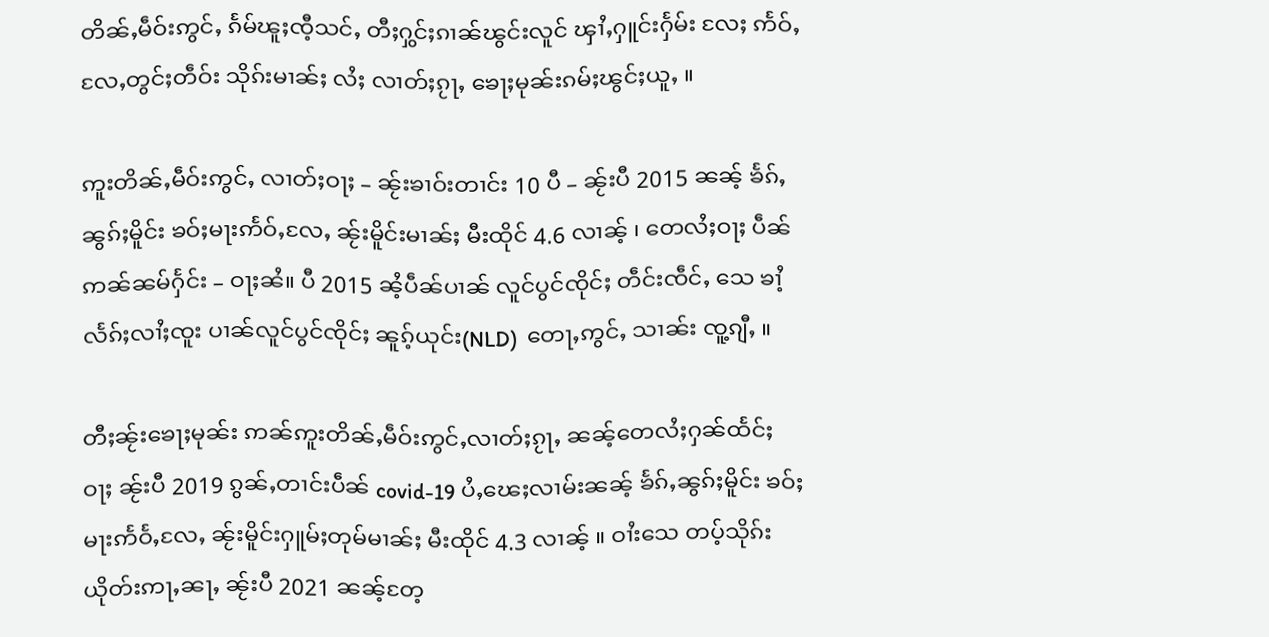တိၼ်ႇမဵဝ်းဢွင်ႇ ၵႅမ်ၽူႈၸီ့သင်ႇ တီႈႁွင်ႈၵၢၼ်ၽွင်းလူင် ၾၢႆႇႁူင်းႁႅမ်း လႄႈ ဢႅဝ်ႇလႄႇတွင်ႈတဵဝ်း သိုၵ်းမၢၼ်ႈ လႆႈ လၢတ်ႈၵႂႃႇ ၶေႃႈမုၼ်းၵမ်ႈၽွင်ႈယူႇ ။

ဢူးတိၼ်ႇမဵဝ်းဢွင်ႇ လၢတ်ႈဝႃႈ – ၼႂ်းၶၢဝ်းတၢင်း 10 ပီ – ၼႂ်းပီ 2015 ၼၼ့် ၶႅၵ်ႇၼွၵ်ႈမိူင်း ၶဝ်ႈမႃးဢႅဝ်ႇလႄႇ ၼႂ်းမိူင်းမၢၼ်ႈ မီးထိုင် 4.6 လၢၼ့် ၊ တေလႆႈဝႃႈ ပဵၼ်ဢၼ်ၼမ်ႁႅင်း – ဝႃႈၼႆ။ ပီ 2015 ၼႆ့ပဵၼ်ပၢၼ် လူင်ပွင်ၸိုင်ႈ တဵင်းၸဵင်ႇ သေ ၶၢႆ့လႅၵ်ႈလၢႆႈၸူး ပၢၼ်လူင်ပွင်ၸိုင်ႈ ၼူၵ့်ယုင်း(NLD)  တေႃႇဢွင်ႇ သၢၼ်း ၸူ့ၵျီႇ ။

တီႈၼႂ်းၶေႃႈမုၼ်း ဢၼ်ဢူးတိၼ်ႇမဵဝ်းဢွင်ႇလၢတ်ႈၵႂႃႇ ၼၼ့်တေလႆႈႁၼ်ထႅင်ႈဝႃႈ ၼႂ်းပီ 2019 ၵွၼ်ႇတၢင်းပဵၼ် covid-19 ပႆႇၽေႈလၢမ်းၼၼ့် ၶႅၵ်ႇၼွၵ်ႈမိူင်း ၶဝ်ႈမႃးဢႅဝႅႇလႄႇ ၼႂ်းမိူင်းႁူမ်ႈတုမ်မၢၼ်ႈ မီးထိုင် 4.3 လၢၼ့် ။ ဝၢႆးသေ တပ့်သိုၵ်းယိုတ်းဢႃႇၼႃႇ ၼႂ်းပီ 2021 ၼၼ့်တႄ့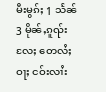မီးမွၵ်ႈ 1 သႅၼ် 3 မိုၼ်ႇၵူၺ်းလႄႈ တေလႆႈဝႃႈ ငဝ်းလၢႆး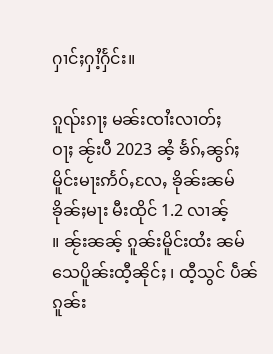ႁၢင်ႈႁၢႆ့ႁႅင်း။

ၵူၺ်းၵႃႈ မၼ်းၸၢႆးလၢတ်ႈဝႃႈ ၼႂ်းပီ 2023 ၼႆ့ ၶႅၵ်ႇၼွၵ်ႈမိူင်းမႃးဢႅဝ်ႇလႄႇ ၶိုၼ်းၼမ်ၶိုၼ်ႈမႃး မီးထိုင် 1.2 လၢၼ့် ။ ၼႂ်းၼၼ့် ၵူၼ်းမိူင်းထႆး ၼမ်သေပိူၼ်းထီ့ၼိုင်ႈ ၊ ထီ့သွင် ပဵၼ်ၵူၼ်း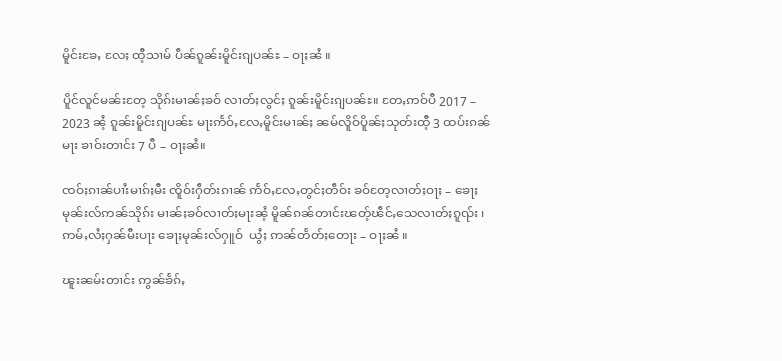မိူင်းၶႄႇ လႄႈ ထီ့သၢမ် ပဵၼ်ၵူၼ်းမိူင်းၵျပၼ်ႊ – ဝႃႈၼႆ ။

ပိူင်လူင်မၼ်းတႄ့ သိုၵ်းမၢၼ်ႈၶဝ် လၢတ်ႈလွင်ႈ ၵူၼ်းမိူင်းၵျပၼ်ႊ။ တႄႇဢဝ်ပီ 2017 – 2023 ၼႆ့ ၵူၼ်းမိူင်းၵျပၼ်ႊ မႃးဢႅဝ်ႇလႄႇမိူင်းမၢၼ်ႈ ၼမ်လိူဝ်ပိူၼ်ႈသုတ်းထီ့ 3 ထပ်းၵၼ်မႃး ၶၢဝ်းတၢင်း 7 ပီ – ဝႃႈၼႆ။

ၸဝ်ႈၵၢၼ်ပၢႆးမၢၵ်ႈမီး ၸိူဝ်းႁဵတ်းၵၢၼ် ဢႅဝ်ႇလႄႇတွင်ႈတဵဝ်း ၶဝ်တႄ့လၢတ်ႈဝႃႈ – ၶေႃႈမုၼ်းလ်ဢၼ်သိုၵ်း မၢၼ်ႈၶဝ်လၢတ်ႈမႃးၼႆ့ မိူၼ်ၵၼ်တၢင်းၽတ့်ၽဵင်ႇသေလၢတ်ႈၵူၺ်း ၊ ဢမ်ႇလႆႈႁၼ်မီးပႃး ၶေႃႈမုၼ်းလ်ႁူဝ်  ယွႆႈ ဢၼ်တႅတ်ႈတေႃး – ဝႃႈၼႆ ။

ၽူးၼမ်းတၢင်း ဢွၼ်ၶႅၵ်ႇ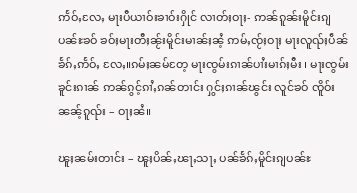ဢႅဝ်ႇလႄႇ မႃးပီယၢဝ်းၶၢဝ်းႁိုင် လၢတ်ႈဝႃႈ- ဢၼ်ၵူၼ်းမိူင်းၵျပၼ်ႊၶဝ် ၶဝ်ႈမႃးတီႈၼႂ်းမိူင်းမၢၼ်ႈၼႆ့ ဢမ်ႇၸႂ်ႈဝႃႈ မႃးလူၺ်ႈပဵၼ်ၶႅၵ်ႇဢႅဝ်ႇ လႄႇ။ၵမ်ႈၼမ်တႄ့ မႃးၸွမ်းၵၢၼ်ပၢႆးမၢၵ်ႈမီး ၊ မႃးၸွမ်း ၶူင်းၵၢၼ် ဢၼ်ၵွင့်ၵၢႆႇၵၼ်တၢင်း ႁွင်ႈၵၢၼ်ၽွင်း လူင်ၶဝ် ၸိူဝ်းၼၼ့်ၵူၺ်း – ဝႃႈၼႆ။

ၽူႈၼမ်းတၢင်း – ၽူႈပိၼ်ႇၽႃႇသႃႇ ပၼ်ၶႅၵ်ႇမိူင်းၵျပၼ်ႊ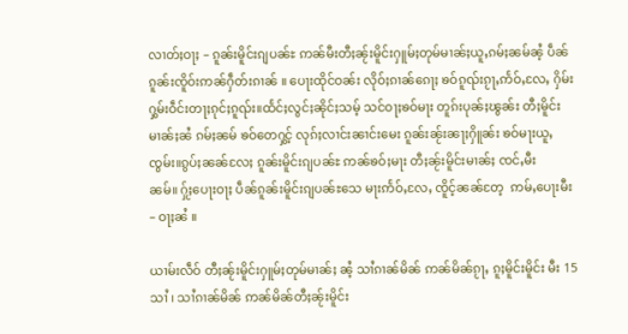လၢတ်ႈဝႃႈ – ၵူၼ်းမိူင်းၵျပၼ်ႊ ဢၼ်မီးတီႈၼႂ်းမိူင်းႁူမ်ႈတုမ်မၢၼ်ႈယူႇၵမ်ႈၼမ်ၼႆ့ ပဵၼ်ၵူၼ်းၸိူဝ်းဢၼ်ႁဵတ်းၵၢၼ် ။ ပေႃးထိုင်ဝၼ်း လိုဝ်ႈၵၢၼ်ၵေႃႈ ၶဝ်ၵူၺ်းၵႂႃႇဢႅဝ်ႇလႄႇ ႁိမ်းႁွမ်းဝဵင်းတႃႈၵုင်ႈၵူၺ်း။ထႅင်ႈလွင်ႈၼိုင်ႈသမ့် သင်ဝႃႈၶဝ်မႃး တူၵ်းပုၼ်ႈၽွၼ်း တီႈမိူင်းမၢၼ်ႈၼႆ ၵမ်ႈၼမ် ၶဝ်တေႁွင့် လုၵ်ႈလၢင်းၼၢင်းမေး ၵူၼ်းၼႂ်းၼႃႈႁိူၼ်း ၶဝ်မႃးယူႇၸွမ်း။ၵွပ်ႈၼၼ်လႄႈ ၵူၼ်းမိူင်းၵျပၼ်ႊ ဢၼ်ၶဝ်ႈမႃး တီႈၼႂ်းမိူင်းမၢၼ်ႈ ၸင်ႇမီးၼမ်။ ႁႂ်ႈပေႃးဝႃႈ ပဵၼ်ၵူၼ်းမိူင်းၵျပၼ်ႊသေ မႃးဢႅဝ်ႇလႄႇ ၸိူင့်ၼၼ်တႄ့  ဢမ်ႇပေႃးမီး – ဝႃႈၼႆ ။

ယၢမ်းလဵဝ် တီႈၼႂ်းမိူင်းႁူမ်ႈတုမ်မၢၼ်ႈ ၼႆ့ သၢႆၵၢၼ်မိၼ် ဢၼ်မိၼ်ၵႂႃႇ ၵူႈမိူင်းမိူင်း မီး 15 သၢႆ ၊ သၢႆၵၢၼ်မိၼ် ဢၼ်မိၼ်တီႈၼႂ်းမိူင်း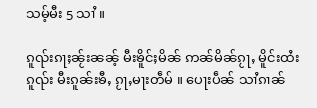သမ့်မီး 5 သၢႆ ။

ၵူၺ်းၵႃႈၼႂ်းၼၼ့် မီးၶိူင်ႈမိၼ် ဢၼ်မိၼ်ၵႂႃႇ မိူင်းထႆးၵူၺ်း မီးၵူၼ်းၶီႇ ၵႂႃႇမႃးတဵမ် ။ ပေႃးပဵၼ် သၢႆၵၢၼ်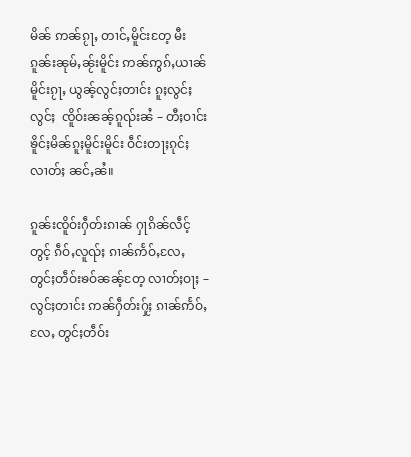မိၼ် ဢၼ်ၵႂႃႇ တၢင်ႇမိူင်းတႄ့ မီးၵူၼ်းၼုမ်ႇၼႂ်းမိူင်း ဢၼ်ဢွၵ်ႇယၢၼ်မိူင်းၵႂႃႇ ယွၼ့်လွင်ႈတၢင်း ၵူႈလွင်ႈလွင်ႈ  ၸိူဝ်းၼၼ့်ၵူၺ်းၼႆ – တီႈဝၢင်းၶိူင်ႈမိၼ်ၵူႈမိူင်းမိူင်း ဝဵင်းတႃႈၵုင်ႈ လၢတ်ႈ ၼင်ႇၼႆ။

ၵူၼ်းၸိူဝ်းႁဵတ်းၵၢၼ် ႁႃၵိၼ်လဵင့်တွင့် ၵဵဝ်ႇလူၺ်ႈ ၵၢၼ်ဢႅဝ်ႇလႄႇ တွင်ႈတဵဝ်းၶဝ်ၼၼ့်တႄ့ လၢတ်ႈဝႃႈ – လွင်ႈတၢင်း ဢၼ်ႁဵတ်းႁႂ်ႈ ၵၢၼ်ဢႅဝ်ႇလႄႇ တွင်ႈတဵဝ်း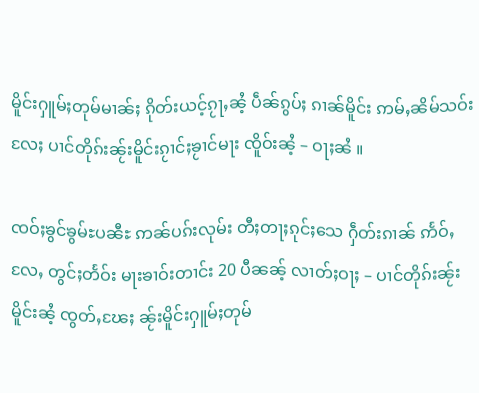မိူင်းႁူမ်ႈတုမ်မၢၼ်ႈ ၵိုတ်းယင့်ၵႂႃႇၼႆ့ ပဵၼ်ၵွပ်ႈ ၵၢၼ်မိူင်း ဢမ်ႇၼိမ်သဝ်း လႄႈ ပၢင်တိုၵ်းၼႂ်းမိူင်းၵႂၢင်ႈၶႂၢင်မႃး ၸိူဝ်းၼႆ့ – ဝႃႈၼႆ ။

ၸဝ်ႈၶွင်ၶွမ်ႊပၼီႊ ဢၼ်ပၵ်းလုမ်း တီႈတႃႈၵုင်ႈသေ ႁဵတ်းၵၢၼ် ဢႅဝ်ႇလႄႇ တွင်ႈတႅဝ်း မႃးၶၢဝ်းတၢင်း 20 ပီၼၼ့် လၢတ်ႈဝႃႈ – ပၢင်တိုၵ်းၼႂ်းမိူင်းၼႆ့ ၸွတ်ႇၽႄႈ ၼႂ်းမိူင်းႁူမ်ႈတုမ်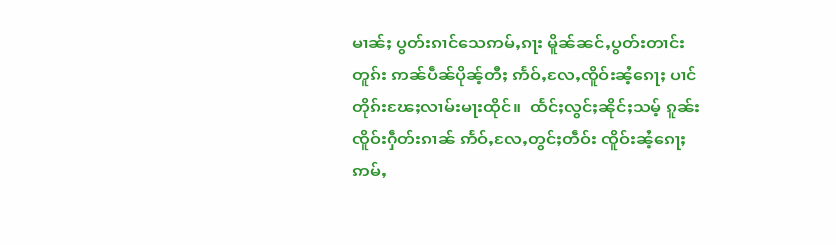မၢၼ်ႈ ပွတ်းၵၢင်သေဢမ်ႇၵႃး မိူၼ်ၼင်ႇပွတ်းတၢင်းတူၵ်း ဢၼ်ပဵၼ်ပိုၼ့်တီႈ ဢႅဝ်ႇလႄႇၸိူဝ်းၼႆ့ၵေႃႈ ပၢင်တိုၵ်းၽႄႈလၢမ်းမႃးထိုင်။  ထႅင်ႈလွင်ႈၼိုင်ႈသမ့် ၵူၼ်းၸိူဝ်းႁဵတ်းၵၢၼ် ဢႅဝ်ႇလႄႇတွင်ႈတဵဝ်း ၸိူဝ်းၼႆ့ၵေႃႈ ဢမ်ႇ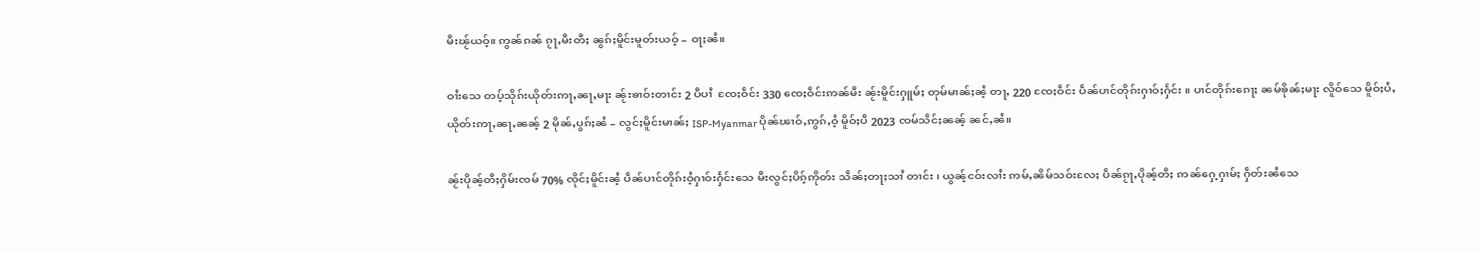မီးၽႂ်ယဝ့်။ ဢွၼ်ၵၼ် ၵႂႃႇမီးတီႈ ၼွၵ်ႈမိူင်းမူတ်းယဝ့် – ဝႃႈၼႆ။

ဝၢႆးသေ တပ့်သိုၵ်းယိုတ်းဢႃႇၼႃႇမႃး ၼႂ်းၶၢဝ်းတၢင်း 2 ပီပၢႆ  ၸႄႈဝဵင်း 330 ၸေႈဝဵင်းဢၼ်မီး ၼႂ်းမိူင်းႁူမ်ႈ တုမ်မၢၼ်ႈၼႆ့ တႃႇ 220 ၸႄႈဝဵင်း ပဵၼ်ပၢင်တိုၵ်းႁၢဝ်ႈႁႅင်း ။ ပၢင်တိုၵ်းၵေႃႈ ၼမ်ၶိုၼ်ႈမႃး လိူဝ်သေ မိူဝ်ႈပႆႇယိုတ်းဢႃႇၼႃႇၼၼ့် 2 မိုၼ်ႇပွၵ်ႈၼႆ – လွင်ႈမိူင်းမၢၼ်ႈ ISP-Myanmar ပိုၼ်ၽၢဝ်ႇဢွၵ်ႇဝႆ့ မိူဝ်ႈပီ 2023 ၸမ်သဵင်ႈၼၼ့် ၼင်ႇၼႆ။

ၼႂ်းပိုၼ့်တီႈႁိမ်းၸမ် 70% ၸိုင်ႈမိူင်းၼႆ့ ပဵၼ်ပၢင်တိုၵ်းဝႆ့ႁၢဝ်းႁႅင်းသေ မီးလွင်ႈပိၵ့်ဢိုတ်း သဵၼ်ႈတႃႈသၢႆ တၢင်း ၊ ယွၼ့်ငဝ်းလၢႆး ဢမ်ႇၼိမ်သဝ်းလႄႈ ပဵၼ်ၵႂႃႇပိုၼ့်တီႈ ဢၼ်ႁေ့ႁၢမ်ႈ ႁဵတ်းၼႆသေ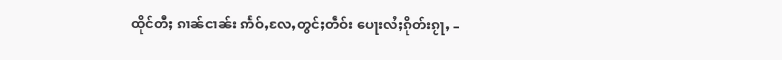ထိုင်တီႈ ၵၢၼ်ငၢၼ်း ဢႅဝ်ႇလႄႇတွင်ႈတဵဝ်း ပေႃးလႆႈၵိုတ်းၵႂႃႇ –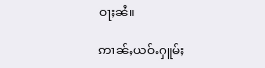ဝႃႈၼႆ။

ဢၢၼ်ႇယဝ်ႉႁူမ်ႈ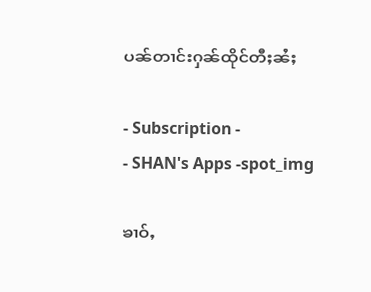ပၼ်တၢင်းႁၼ်ထိုင်တီႈၼႆႈ

- Subscription -
- SHAN's Apps -spot_img

ၶၢဝ်ႇ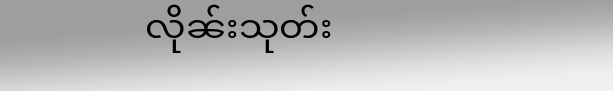လိုၼ်းသုတ်း